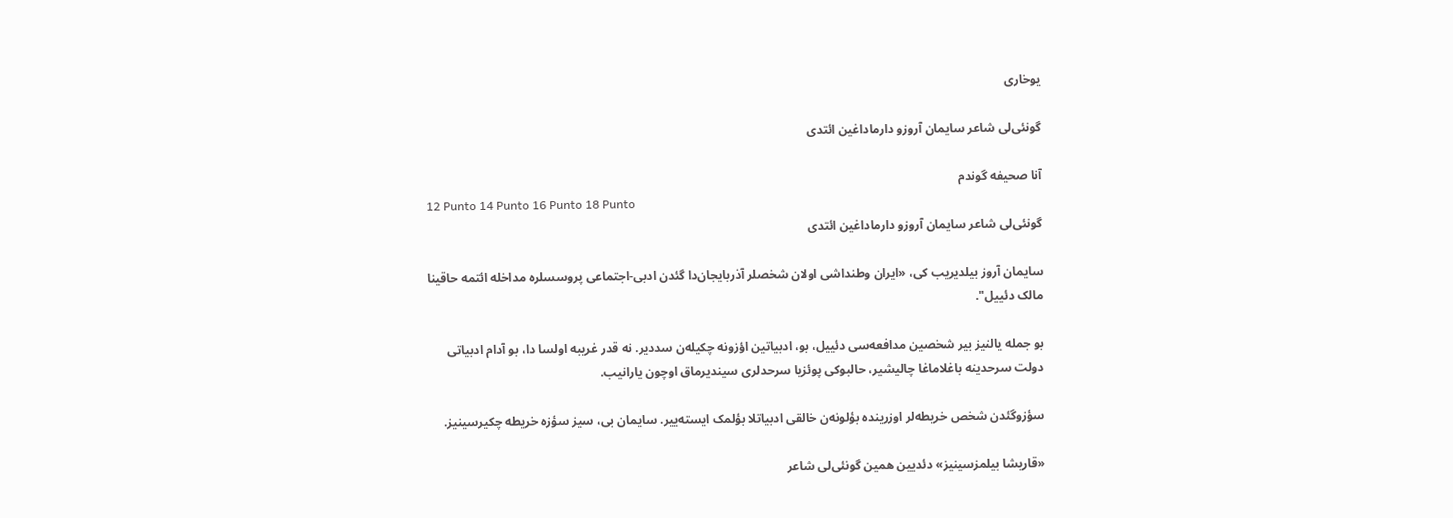یوخاری

گونئی‌لی شاعر سایمان آروزو دارماداغین ائتدی

آنا صحیفه گوندم
12 Punto 14 Punto 16 Punto 18 Punto
گونئی‌لی شاعر سایمان آروزو دارماداغین ائتدی

سایمان آروز بیلدیریب کی، «ایران وطنداشی اولان شخصلر آذربایجان‌دا گئدن ادبی-اجتماعی پروسسلره مداخله ائتمه حاقینا مالک دئییل".

بو جمله یالنیز بیر شخصین مدافعه‌سی دئییل، بو، ادبیاتین اؤزونه چکیله‌ن سددیر. نه قدر غریبه اولسا دا، بو آدام ادبیاتی دولت سرحدینه باغلاماغا چالیشیر، حالبوکی پوئزیا سرحدلری سیندیرماق اوچون یارانیب.

سؤزوگئدن شخص خریطه‌لر اوزرینده بؤلونه‌ن خالقی ادبیاتلا بؤلمک ایسته‌ییر. سایمان بی، سیز سؤزه خریطه چکیرسینیز.

«قاریشا بیلمزسینیز» دئدیین همین گونئی‌لی شاعر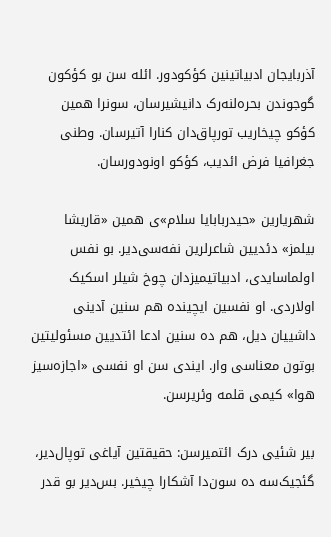آذربایجان ادبیاتینین کؤکودور. ائله سن بو کؤکون گوجوندن بحره‌لنه‌رک دانیشیرسان، سونرا همین کؤکو چیخاریب تورپاق‌دان کنارا آتیرسان. وطنی جغرافیا فرض ائدیب، کؤکو اونودورسان.

شهریارین «حیدربابایا سلام»ی همین «قاریشا بیلمز» دئدیین شاعرلرین نفه‌سی‌دیر. بو نفس اولماسایدی، ادبیاتیمیزدان چوخ شیلر اسکیک اولاردی. او نفسین ایچینده هم سنین آدینی داشییان دیل، هم ده سنین ادعا ائتدیین مسئولیتین بوتون معناسی وار. ایندی سن او نفسی «اجازه‌سیز هوا» کیمی قلمه وئریرسن.

بیر شئیی درک ائتمیرسن: حقیقتین آیاغی توپال‌دیر، گئجیک‌سه ده سون‌دا آشکارا چیخیر. بس‌دیر بو قدر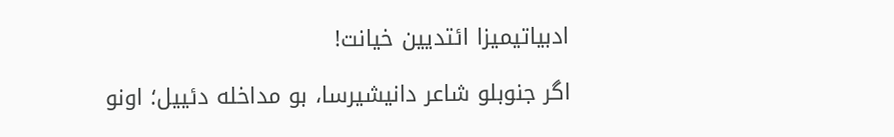ادبیاتیمیزا ائتدیین خیانت!

اگر جنوبلو شاعر دانیشیرسا، بو مداخله دئییل؛ اونو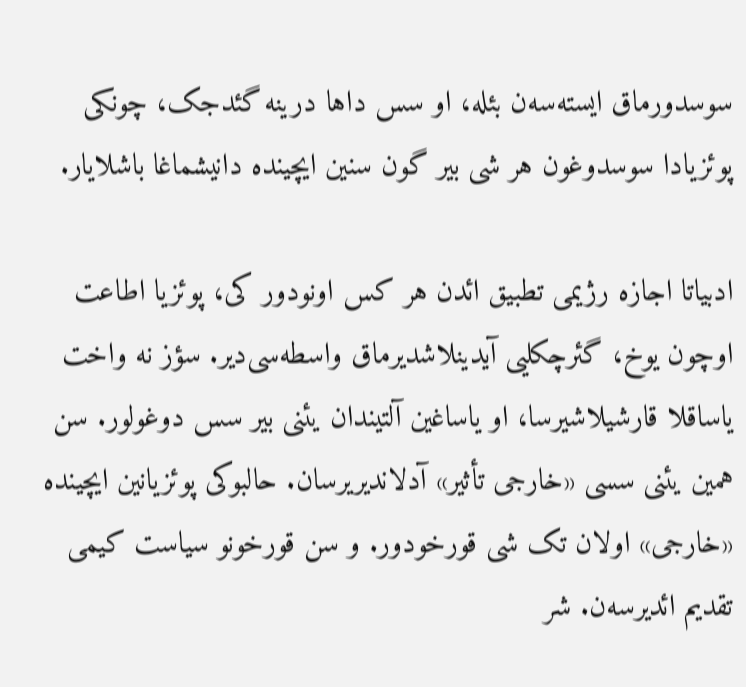سوسدورماق ایسته‌سه‌ن بئله، او سس داها درینه گئدجک، چونکی پوئزیادا سوسدوغون هر شی بیر گون سنین ایچینده دانیشماغا باشلایار.

ادبیاتا اجازه رژیمی تطبیق ائد‌ن هر کس اونودور کی، پوئزیا اطاعت اوچون یوخ، گئرچکلیی آیدینلاشدیرماق واسطه‌سی‌دیر. سؤز نه واخت یاساقلا قارشیلاشیرسا، او یاساغین آلتیندان یئنی بیر سس دوغولور. سن همین یئنی سسی «خارجی تأثیر» آدلاندیریرسان. حالبوکی پوئزیانین ایچینده «خارجی» اولان تک شی قورخودور. و سن قورخونو سیاست کیمی تقدیم ائدیرسه‌ن. شر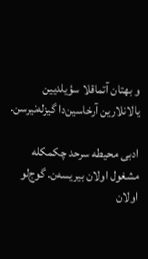و بهتان آتماقلا سؤیلدیین یالانلارین آرخاسین‌دا گیزله‌نیرسن.

ادبی محیطه سرحد چکمکله مشغول اولان بیریسه‌ن. گوج‌لو اولان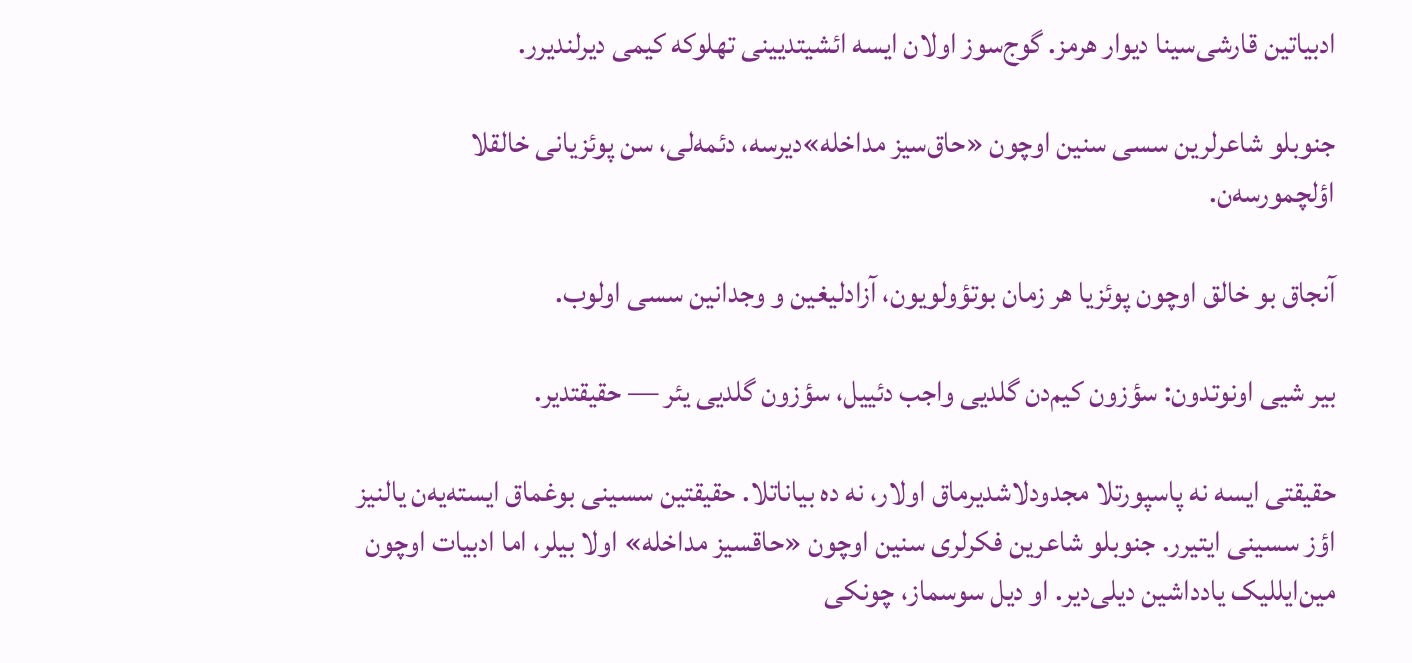ادبیاتین قارشی‌سینا دیوار هرمز. گوج‌سوز اولان ایسه ائشیتدیینی تهلوکه کیمی دیرلندیرر.

جنوبلو شاعرلرین سسی سنین اوچون «حاق‌سیز مداخله»دیرسه، دئمه‌لی، سن پوئزیانی خالقلا اؤلچمورسه‌ن.

آنجاق بو خالق اوچون پوئزیا هر زمان بوتؤولویون، آزادلیغین و وجدانین سسی اولوب.

بیر شیی اونوتدون: سؤزون کیم‌دن گلدیی واجب دئییل، سؤزون گلدیی یئر — حقیقتدیر.

حقیقتی ایسه نه پاسپورتلا مجدودلاشدیرماق اولار، نه ده بیاناتلا. حقیقتین سسینی بوغماق ایسته‌یه‌ن یالنیز اؤز سسینی ایتیرر. جنوبلو شاعرین فکرلری سنین اوچون «حاقسیز مداخله» اولا بیلر، اما ادبیات اوچون مین‌ایللیک یادداشین دیلی‌دیر. او دیل سوسماز، چونکی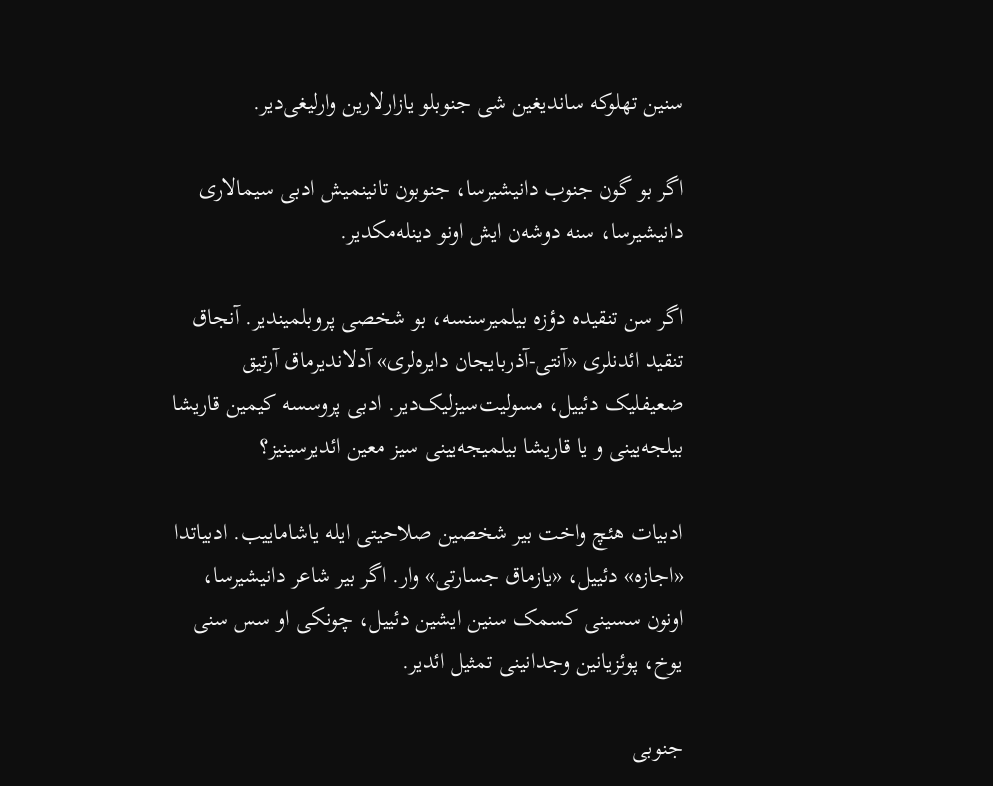سنین تهلوکه ساندیغین شی جنوبلو یازارلارین وارلیغی‌دیر.

اگر بو گون جنوب دانیشیرسا، جنوبون تانینمیش ادبی سیمالاری دانیشیرسا، سنه دوشه‌ن ایش اونو دینله‌مکدیر.

اگر سن تنقیده دؤزه بیلمیرسنسه، بو شخصی پروبلمیندیر. آنجاق تنقید ائد‌نلری «آنتی-آذربایجان دایره‌لری» آدلاندیرماق آرتیق ضعیفلیک دئییل، مسولیت‌سیزلیک‌دیر. ادبی پروسسه کیمین قاریشا بیلجه‌یینی و یا قاریشا بیلمیجه‌یینی سیز معین ائدیرسینیز؟

ادبیات هئچ واخت بیر شخصین صلاحیتی ایله یاشاماییب. ادبیاتدا «اجازه» دئییل، «یازماق جسارتی» وار. اگر بیر شاعر دانیشیرسا، اونون سسینی کسمک سنین ایشین دئییل، چونکی او سس سنی یوخ، پوئزیانین وجدانینی تمثیل ائدیر.

جنوبی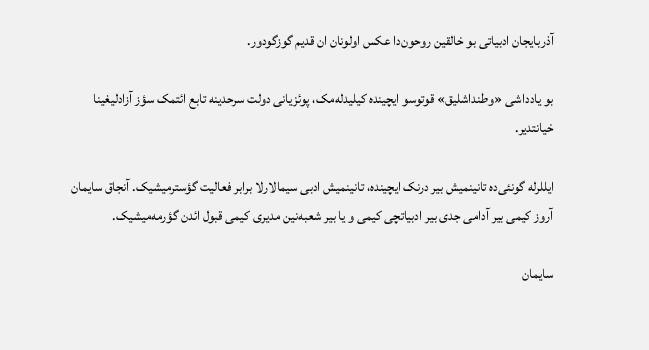آذربایجان ادبیاتی بو خالقین روحون‌دا عکس اولونان ان قدیم گوزگودور.

بو یادداشی «وطنداشلیق» قوتوسو ایچینده کیلیدله‌مک، پوئزیانی دولت سرحدینه تابع ائتمک سؤز آزادلیغینا خیانتدیر.

ایللرله گونئی‌ده تانینمیش بیر درنک ایچینده، تانینمیش ادبی سیمالارلا برابر فعالیت گؤسترمیشیک. آنجاق سایمان آروز کیمی بیر آدامی جدی بیر ادبیاتچی کیمی و یا بیر شعبه‌نین مدیری کیمی قبول ائد‌ن گؤرمه‌میشیک.

سایمان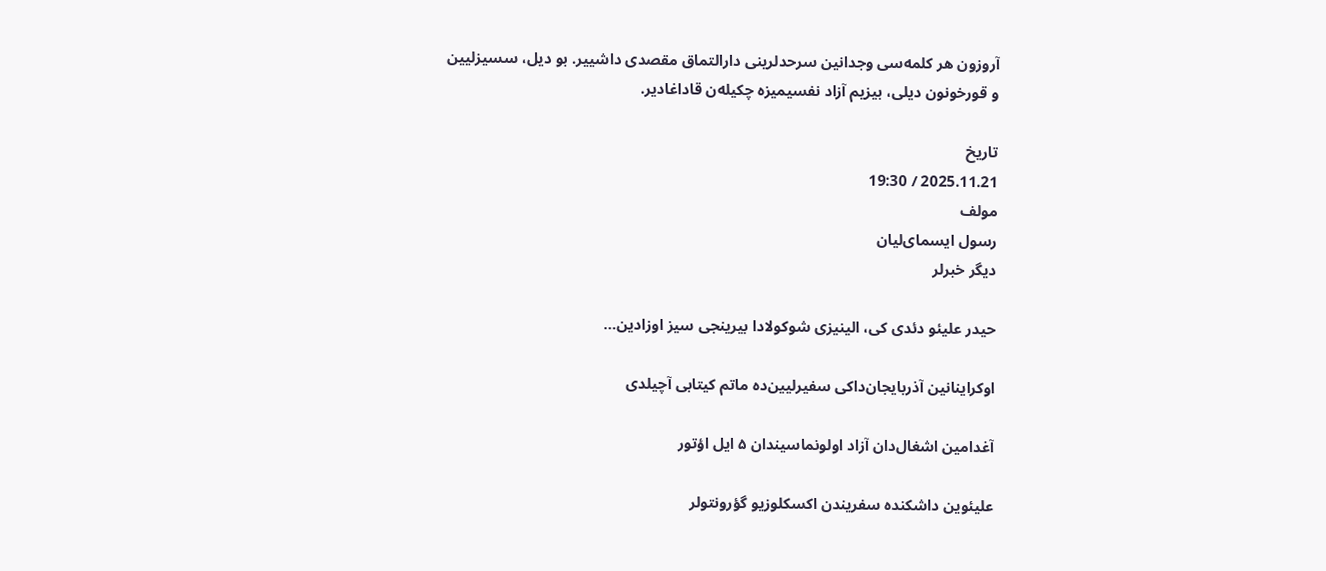آروزون هر کلمه‌سی وجدانین سرحدلرینی دارالتماق مقصدی داشییر. بو دیل، سسیزلیین و قورخونون دیلی، بیزیم آزاد نفسیمیزه چکیله‌ن قاداغادیر.

تاریخ
2025.11.21 / 19:30
مولف
رسول ایسمای‌لیان
دیگر خبرلر

حیدر علیئو دئدی کی، الینیزی شوکولادا بیرینجی سیز اوزادین…

اوکراینانین آذربایجان‌داکی سفیرلیین‌ده ماتم کیتابی آچیلدی

آغدامین اشغال‌دان آزاد اولونماسیندان ۵ ایل اؤتور

علیئوین داشکنده سفریندن اکسکلوزیو گؤرونتولر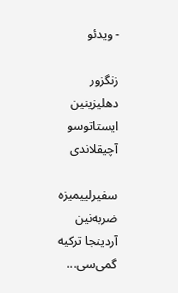- ویدئو

زنگزور دهلیزینین ایستاتوسو آچیقلاندی

سفیرلییمیزه ضربه‌نین آردینجا ترکیه گمی‌سی...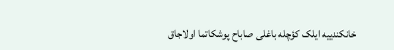خانکندییه ایلک کؤچله باغلی صاباح پوشکاتما اولاجاق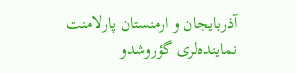آذربایجان و ارمنستان پارلامنت نماینده‌لری گؤروشدو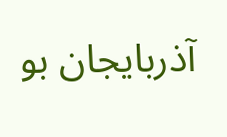آذربایجان بو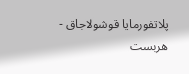پلاتفورمایا قوشولاجاق - هربست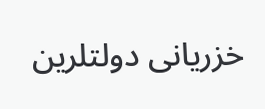خزریانی دولتلرین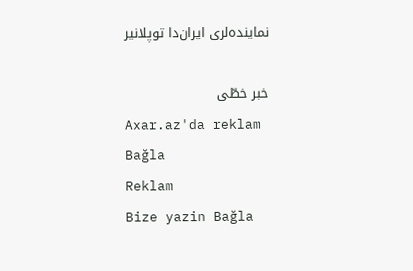نماینده‌لری ایران‌دا توپلانیر

خبر خطّی
Axar.az'da reklam Bağla
Reklam
Bize yazin Bağla